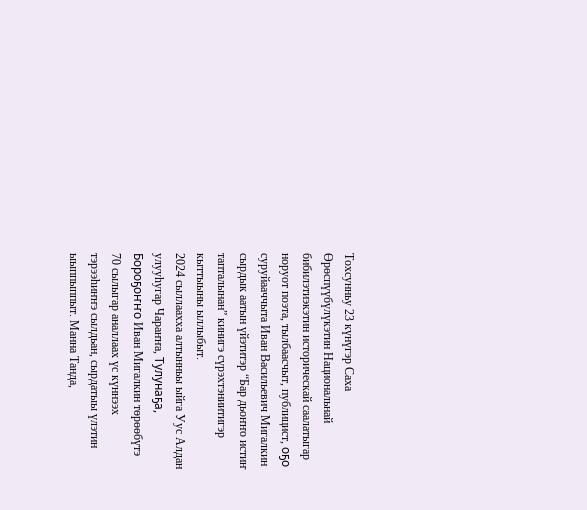Тохсунньу 23 күнүгэр Саха Өрөспүүбүлүкэтин Национальнай бибилэтиэкэтин историческай саалатыгар норуот поэта, тылбаасчыт, публицист, оҕо суруйааччыта Иван Васильевич Мигалкин сырдык аатын үйэтитэр “Бар дьоҥҥо истиҥ тапталынан” кинигэ сүрэхтэниитигэр кыттыыны ыллыбыт.
2024 сыллаахха алтынньы ыйга Уус Алдан улууһугар Чараҥҥа, Тулунаҕа, Бороҕоҥҥо Иван Мигалкин төрөөбүтэ 70 сылыгар аналлаах үс күннээх тэрээһиҥҥэ сылдьан, сырдатыы үлэтин ыыппыппыт. Манна Танда,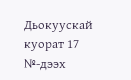Дьокуускай куорат 17 №-дээх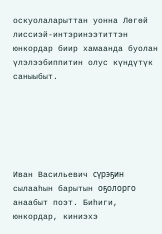оскуолаларыттан уонна Лөгөй лиссиэй-интэринээтиттэн юнкордар биир хамаанда буолан үлэлээбиппитин олус күндүтүк саныыбыт.






Иван Васильевич сүрэҕин сылааһын барытын оҕолорго анаабыт поэт. Биһиги, юнкордар, киниэхэ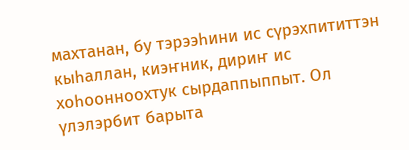махтанан, бу тэрээһини ис сүрэхпититтэн кыһаллан, киэҥник, дириҥ ис хоһоонноохтук сырдаппыппыт. Ол үлэлэрбит барыта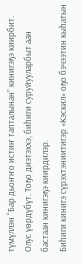түмүллэн “Бар дьоҥҥо истиҥ тапталынан” кинигэҕэ киирбит. Олус үөрдүбүт. Тоҕо диэтэххэ, биһиги суруйууларбыт аан бастаан кинигэҕэ киирдилэр.
Биһиги кинигэ сүрэхтэниитигэр «Кэскил» оҕо бэчээтин кыһатын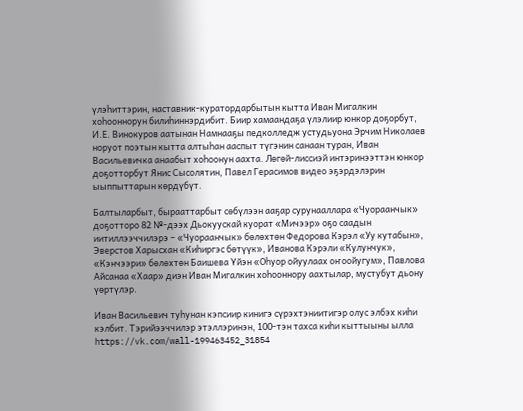үлэһиттэрин, наставник-куратордарбытын кытта Иван Мигалкин хоһооннорун билиһиннэрдибит. Биир хамаандаҕа үлэлиир юнкор доҕорбут, И.Е. Винокуров аатынан Намнааҕы педколледж устудьуона Эрчим Николаев норуот поэтын кытта алтыһан ааспыт түгэнин санаан туран, Иван Васильевичка анаабыт хоһоонун аахта. Лөгөй-лиссиэй интэринээттэн юнкор доҕотторбут Янис Сысолятин, Павел Герасимов видео эҕэрдэлэрин ыыппыттарын көрдүбүт.

Балтыларбыт, бырааттарбыт сөбүлээн ааҕар сурунааллара «Чуораанчык» доҕотторо 82 №-дээх Дьокуускай куорат «Мичээр» оҕо саадын иитиллээччилэрэ – «Чуораанчык» бөлөхтөн Федорова Кэрэл «Уу кутабын», Эверстов Харысхан «Киһиргэс бөтүүк», Иванова Кэрэли «Кулунчук», «Кэнчээри» бөлөхтөн Баишева Үйэн «Оһуор ойуулаах оҥоойугум», Павлова Айсанаа «Хаар» диэн Иван Мигалкин хоһооннору аахтылар, мустубут дьону үөртүлэр.

Иван Васильевич туһунан кэпсиир кинигэ сүрэхтэниитигэр олус элбэх киһи кэлбит. Тэрийээччилэр этэллэринэн, 100-тэн тахса киһи кыттыыны ылла https://vk.com/wall-199463452_31854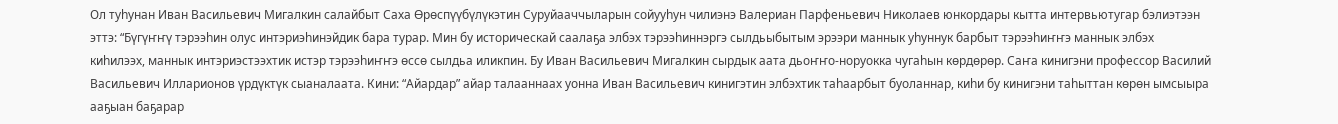Ол туһунан Иван Васильевич Мигалкин салайбыт Саха Өрөспүүбүлүкэтин Суруйааччыларын сойууһун чилиэнэ Валериан Парфеньевич Николаев юнкордары кытта интервьютугар бэлиэтээн эттэ: “Бүгүҥҥү тэрээһин олус интэриэһинэйдик бара турар. Мин бу историческай саалаҕа элбэх тэрээһиннэргэ сылдьыбытым эрээри маннык уһуннук барбыт тэрээһиҥҥэ маннык элбэх киһилээх, маннык интэриэстээхтик истэр тэрээһиҥҥэ өссө сылдьа иликпин. Бу Иван Васильевич Мигалкин сырдык аата дьоҥҥо-норуокка чугаһын көрдөрөр. Саҥа кинигэни профессор Василий Васильевич Илларионов үрдүктүк сыаналаата. Кини: “Айардар” айар талааннаах уонна Иван Васильевич кинигэтин элбэхтик таһаарбыт буоланнар, киһи бу кинигэни таһыттан көрөн ымсыыра ааҕыан баҕарар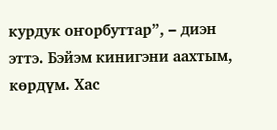курдук оҥорбуттар”, – диэн эттэ. Бэйэм кинигэни аахтым, көрдүм. Хас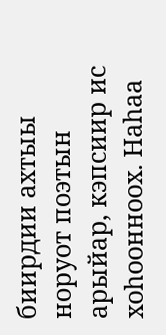биирдии ахтыы норуот поэтын арыйар, кэпсиир ис хоһоонноох. Наһаа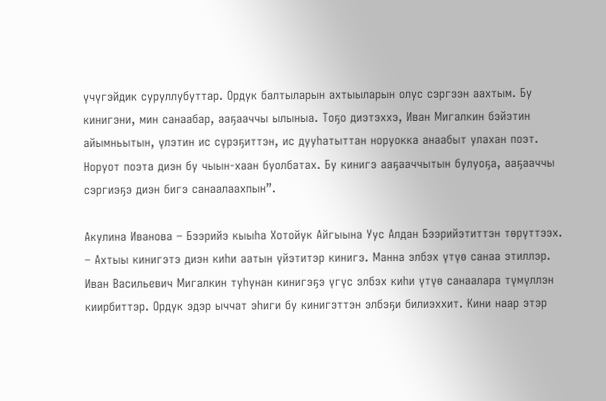үчүгэйдик суруллубуттар. Ордук балтыларын ахтыыларын олус сэргээн аахтым. Бу кинигэни, мин санаабар, ааҕааччы ылыныа. Тоҕо диэтэххэ, Иван Мигалкин бэйэтин айымньытын, үлэтин ис сүрэҕиттэн, ис дууһатыттан норуокка анаабыт улахан поэт. Норуот поэта диэн бу чыын-хаан буолбатах. Бу кинигэ ааҕааччытын булуоҕа, ааҕааччы сэргиэҕэ диэн бигэ санаалаахпын”.

Акулина Иванова – Бээрийэ кыыһа Хотойук Айгыына Уус Алдан Бээрийэтиттэн төрүттээх.
– Ахтыы кинигэтэ диэн киһи аатын үйэтитэр кинигэ. Манна элбэх үтүө санаа этиллэр. Иван Васильевич Мигалкин туһунан кинигэҕэ үгүс элбэх киһи үтүө санаалара түмүллэн киирбиттэр. Ордук эдэр ыччат эһиги бу кинигэттэн элбэҕи билиэххит. Кини наар этэр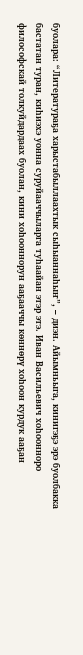буолара: “Литератураҕа харыстабыллаахтык сыһыаннаһыҥ”, – диэн. Айымньыга, кинигэҕэ эрэ буолбакка бастатан туран, киһиэхэ уонна суруйааччыларга туһаайан этэр этэ. Иван Васильевич хоһоонноро философскай толкуйдардаах буолан, кини хоһооннорун ааҕааччы көннөрү хоһоон курдук ааҕан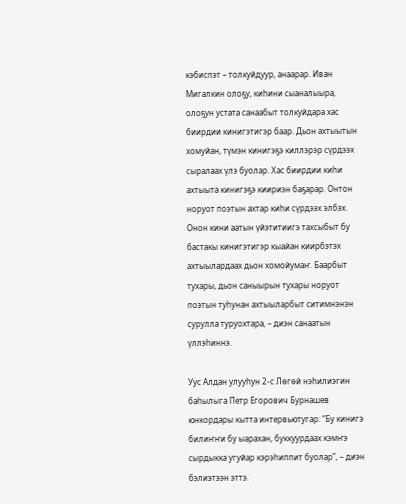кэбиспэт – толкуйдуур, анаарар. Иван Мигалкин олоҕу, киһини сыаналыыра, олоҕун устата санаабыт толкуйдара хас биирдии кинигэтигэр баар. Дьон ахтыытын хомуйан, түмэн кинигэҕэ киллэрэр сүрдээх сыралаах үлэ буолар. Хас биирдии киһи ахтыыта кинигэҕэ киириэн баҕарар. Онтон норуот поэтын ахтар киһи сүрдээх элбэх. Онон кини аатын үйэтитиигэ тахсыбыт бу бастакы кинигэтигэр кыайан киирбэтэх ахтыылардаах дьон хомойумаҥ. Баарбыт тухары, дьон саныырын тухары норуот поэтын туһунан ахтыыларбыт ситимнэнэн сурулла туруохтара, – диэн санаатын үллэһиннэ.

Уус Алдан улууһун 2-с Лөгөй нэһилиэгин баһылыга Петр Егорович Бурнашев юнкордары кытта интервьютугар: “Бу кинигэ билиҥҥи бу ыарахан, буккуурдаах кэмҥэ сырдыкка угуйар кэрэһиппит буолар”, – диэн бэлиэтээн эттэ.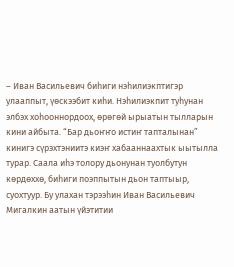– Иван Васильевич биһиги нэһилиэкптигэр улааппыт, үөскээбит киһи. Нэһилиэкпит туһунан элбэх хоһооннордоох, өрөгөй ырыатын тылларын кини айбыта. “Бар дьоҥҥо истиҥ тапталынан” кинигэ сүрэхтэниитэ киэҥ хабааннаахтык ыытылла турар. Саала иһэ толору дьонунан туолбутун көрдөххө, биһиги поэппытын дьон таптыыр, суохтуур. Бу улахан тэрээһин Иван Васильевич Мигалкин аатын үйэтитии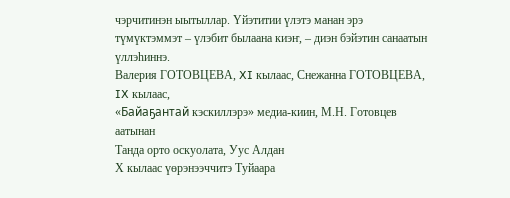чэрчитинэн ыытыллар. Үйэтитии үлэтэ манан эрэ түмүктэммэт – үлэбит былаана киэҥ, – диэн бэйэтин санаатын үллэһиннэ.
Валерия ГОТОВЦЕВА, XI кылаас, Снежанна ГОТОВЦЕВА, IX кылаас,
«Байаҕантай кэскиллэрэ» медиа-киин, М.Н. Готовцев аатынан
Танда орто оскуолата, Уус Алдан
Х кылаас үөрэнээччитэ Туйаара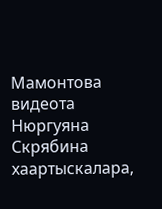Мамонтова видеота
Нюргуяна Скрябина хаартыскалара,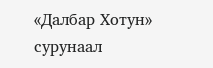«Далбар Хотун» сурунаал